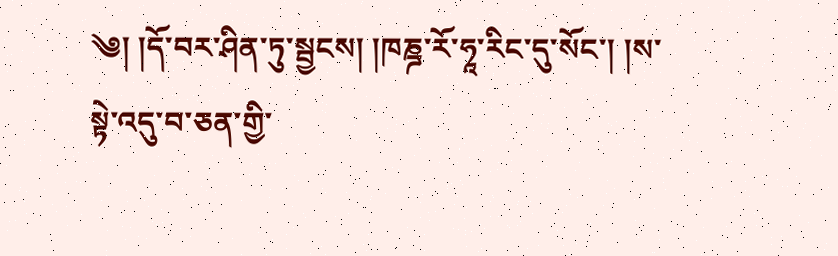༄། །དོ་བར་ཤིན་ཏུ་སྦྱངས། །ཁཎྜ་རོ་ཧཱ་རིང་དུ་སོང་། །ས་སྟེ་འདུ་བ་ཅན་གྱི་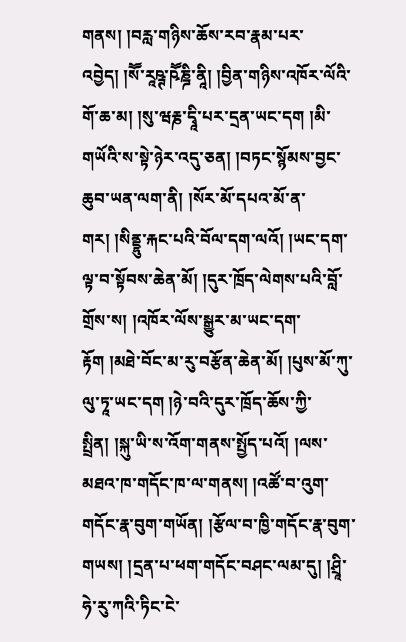གནས། །བརླ་གཉིས་ཆོས་རབ་རྣམ་པར་འབྱེད། །སཽ་རཱཥྚ་ཥཽཎྜི་ནཱི། །བྱིན་གཉིས་འཁོར་ལོའི་གོ་ཆ་མ། །སུ་ཝརྞ་དྭཱི་པར་དྲན་ཡང་དག །མི་གཡོའི་ས་སྟེ་ཉེར་འདུ་ཅན། །བཏང་སྙོམས་བྱང་ཆུབ་ཡན་ལག་ནི། །སོར་མོ་དཔའ་མོ་ན་གར། །སིནྡྷུ་རྐང་པའི་བོལ་དག་ལའོ། །ཡང་དག་ལྟ་བ་སྟོབས་ཆེན་མོ། །དུར་ཁྲོད་ལེགས་པའི་བློ་གྲོས་ས། །འཁོར་ལོས་སྒྱུར་མ་ཡང་དག་རྟོག །མཐེ་བོང་མ་རུ་བརྩོན་ཆེན་མོ། །པུས་མོ་ཀུ་ལུ་ཏཱ་ཡང་དག །ཉེ་བའི་དུར་ཁྲོད་ཆོས་ཀྱི་སྤྲིན། །སྐུ་ཡི་ས་འོག་གནས་སྤྱོད་པའོ། །ལས་མཐའ་ཁ་གདོང་ཁ་ལ་གནས། །འཚོ་བ་འུག་གདོང་རྣ་བུག་གཡོན། །རྩོལ་བ་ཁྱི་གདོང་རྣ་བུག་གཡས། །དྲན་པ་ཕག་གདོང་བཤང་ལམ་དུ། །ཤྲཱི་ཧེ་རུ་ཀའི་ཏིང་ངེ་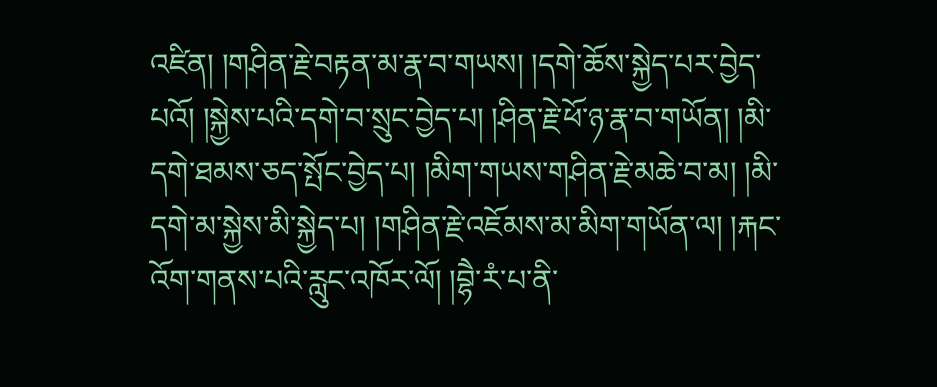འཛིན། །གཤིན་རྗེ་བརྟན་མ་རྣ་བ་གཡས། །དགེ་ཆོས་སྐྱེད་པར་བྱེད་པའོ། །སྐྱེས་པའི་དགེ་བ་སྲུང་བྱེད་པ། །ཤིན་རྗེ་ཕོ་ཉ་རྣ་བ་གཡོན། །མི་དགེ་ཐམས་ཅད་སྤོང་བྱེད་པ། །མིག་གཡས་གཤིན་རྗེ་མཆེ་བ་མ། །མི་དགེ་མ་སྐྱེས་མི་སྐྱེད་པ། །གཤིན་རྗེ་འཇོམས་མ་མིག་གཡོན་ལ། །རྐང་འོག་གནས་པའི་རླུང་འཁོར་ལོ། །བྷཻ་རཾ་པ་ནི་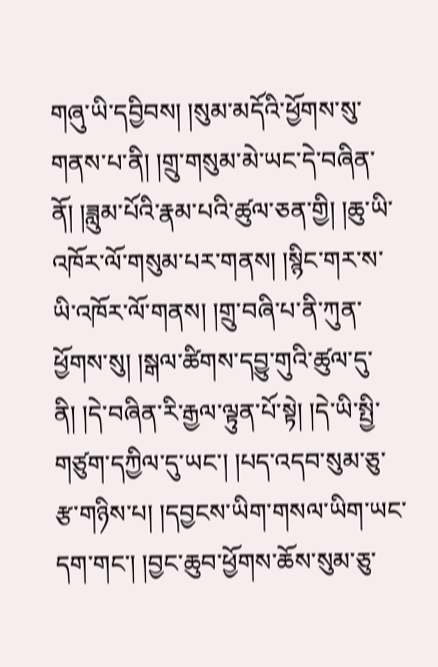གཞུ་ཡི་དབྱིབས། །སུམ་མདོའི་ཕྱོགས་སུ་གནས་པ་ནི། །གྲུ་གསུམ་མེ་ཡང་དེ་བཞིན་ནོ། །ཟླུམ་པོའི་རྣམ་པའི་ཚུལ་ཅན་གྱི། །ཆུ་ཡི་འཁོར་ལོ་གསུམ་པར་གནས། །སྙིང་གར་ས་ཡི་འཁོར་ལོ་གནས། །གྲུ་བཞི་པ་ནི་ཀུན་ཕྱོགས་སུ། །སྒལ་ཚིགས་དབྱུ་གུའི་ཚུལ་དུ་ནི། །དེ་བཞིན་རི་རྒྱལ་ལྟུན་པོ་སྟེ། །དེ་ཡི་སྤྱི་གཙུག་དཀྱིལ་དུ་ཡང་། །པད་འདབ་སུམ་ཅུ་རྩ་གཉིས་པ། །དབྱངས་ཡིག་གསལ་ཡིག་ཡང་དག་གང་། །བྱང་ཆུབ་ཕྱོགས་ཆོས་སུམ་ཅུ་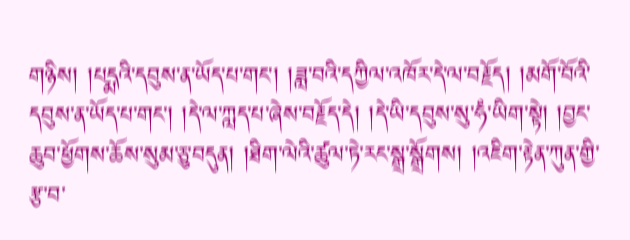གཉིས། །པདྨའི་དབུས་ན་ཡོད་པ་གང་། །ཟླ་བའི་དཀྱིལ་འཁོར་དེ་ལ་བརྗོད། །མགོ་བོའི་དབུས་ན་ཡོད་པ་གང་། །དེ་ལ་ཀླད་པ་ཞེས་བརྗོད་དེ། །དེ་ཡི་དབུས་སུ་ཧཾ་ཡིག་སྟེ། །བྱང་ཆུབ་ཕྱོགས་ཆོས་སུམ་ཅུ་བདུན། །ཐིག་ལེའི་ཚུལ་ཏེ་རང་སྒྲ་སྒྲོགས། །འཇིག་རྟེན་ཀུན་གྱི་རྩ་བ་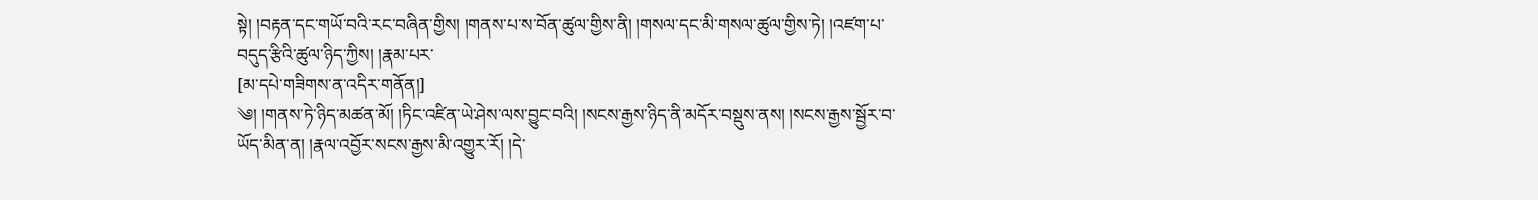སྟེ། །བརྟན་དང་གཡོ་བའི་རང་བཞིན་གྱིས། །གནས་པ་ས་བོན་ཚུལ་གྱིས་ནི། །གསལ་དང་མི་གསལ་ཚུལ་གྱིས་ཏེ། །འཛག་པ་བདུད་རྩིའི་ཚུལ་ཉིད་ཀྱིས། །རྣམ་པར་
[མ་དཔེ་གཟིགས་ན་འདིར་གནོན།]
༄། །གནས་ཏེ་ཉིད་མཚན་མོ། །ཏིང་འཛིན་ཡེ་ཤེས་ལས་བྱུང་བའི། །སངས་རྒྱས་ཉིད་ནི་མདོར་བསྡུས་ནས། །སངས་རྒྱས་སྦྱོར་བ་ཡོད་མིན་ན། །རྣལ་འབྱོར་སངས་རྒྱས་མི་འགྱུར་རོ། །དེ་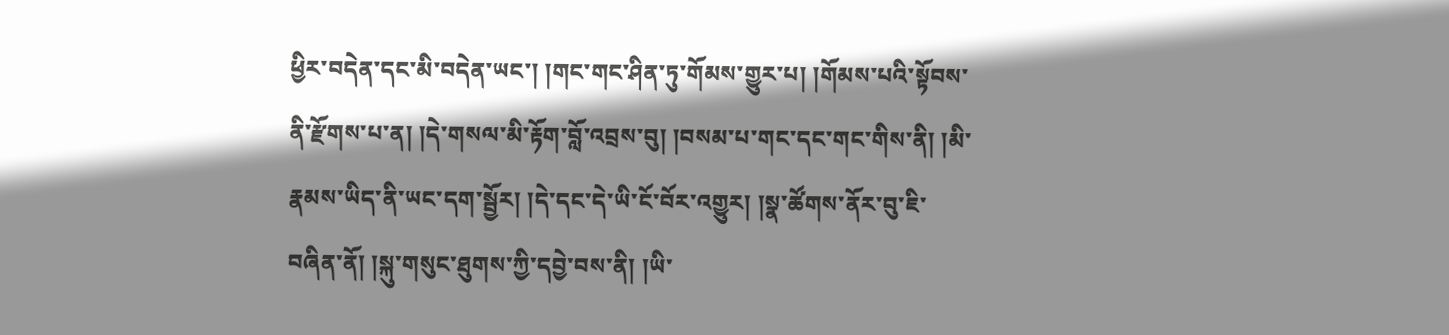ཕྱིར་བདེན་དང་མི་བདེན་ཡང་། །གང་གང་ཤིན་ཏུ་གོམས་གྱུར་པ། །གོམས་པའི་སྟོབས་ནི་རྫོགས་པ་ན། །དེ་གསལ་མི་རྟོག་བློ་འབྲས་བུ། །བསམ་པ་གང་དང་གང་གིས་ནི། །མི་རྣམས་ཡིད་ནི་ཡང་དག་སྦྱོར། །དེ་དང་དེ་ཡི་ངོ་བོར་འགྱུར། །སྣ་ཚོགས་ནོར་བུ་ཇི་བཞིན་ནོ། །སྐུ་གསུང་ཐུགས་ཀྱི་དབྱེ་བས་ནི། །ཡི་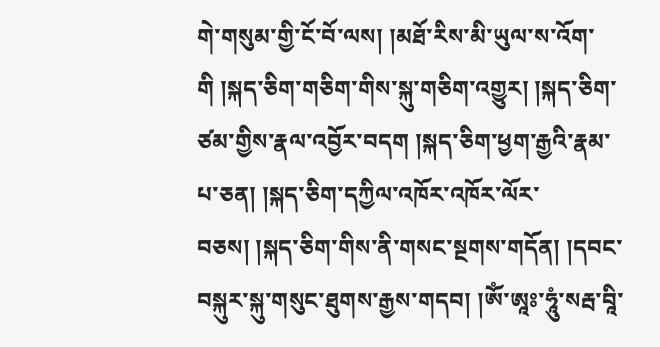གེ་གསུམ་གྱི་ངོ་བོ་ལས། །མཐོ་རིས་མི་ཡུལ་ས་འོག་གི །སྐད་ཅིག་གཅིག་གིས་སྐུ་གཅིག་འགྱུར། །སྐད་ཅིག་ཙམ་གྱིས་རྣལ་འབྱོར་བདག །སྐད་ཅིག་ཕྱག་རྒྱའི་རྣམ་པ་ཅན། །སྐད་ཅིག་དཀྱིལ་འཁོར་འཁོར་ལོར་བཅས། །སྐད་ཅིག་གིས་ནི་གསང་སྔགས་གདོན། །དབང་བསྐུར་སྐུ་གསུང་ཐུགས་རྒྱས་གདབ། །ཨོཾ་ཨཱཿ་ཧཱུཾ་སརྦ་བཱི་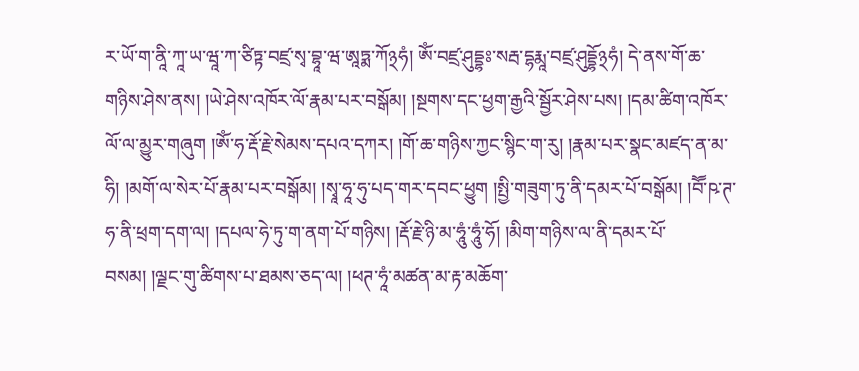ར་ཡོ་ག་ནཱི་ཀཱ་ཡ་ཝཱ་ཀ་ཙིཏྟ་བཛྲ་སྭ་བྷཱ་ཝ་ཨཱཏྨ་ཀོ྅ཧཾ། ཨོཾ་བཛྲ་ཤུདྡྷཿ་སརྦ་དྷརྨཱ་བཛྲ་ཤུདྡྷོ྅ཧཾ། དེ་ནས་གོ་ཆ་གཉིས་ཤེས་ནས། །ཡེ་ཤེས་འཁོར་ལོ་རྣམ་པར་བསྒོམ། །སྔགས་དང་ཕྱག་རྒྱའི་སྦྱོར་ཤེས་པས། །དམ་ཚིག་འཁོར་ལོ་ལ་མྱུར་གཞུག །ཨོཾ་ཧ་རྡོ་རྗེ་སེམས་དཔའ་དཀར། །གོ་ཆ་གཉིས་ཀྱང་སྙིང་ག་རུ། །རྣམ་པར་སྣང་མཛད་ན་མ་ཧི། །མགོ་ལ་སེར་པོ་རྣམ་པར་བསྒོམ། །སྭཱ་ཧཱ་ཧུ་པད་གར་དབང་ཕྱུག །སྤྱི་གཟུག་ཏུ་ནི་དམར་པོ་བསྒོམ། །བཽ་ཥ་ཊ་ཧ་ནི་ཕྲག་དག་ལ། །དཔལ་ཧེ་ཏུ་ག་ནག་པོ་གཉིས། །རྡོ་རྗེ་ཉི་མ་ཧཱུཾ་ཧཱུཾ་ཧོ། །མིག་གཉིས་ལ་ནི་དམར་པོ་བསམ། །ལྗང་གུ་ཚིགས་པ་ཐམས་ཅད་ལ། །ཕཊ་ཧཱཾ་མཚན་མ་རྟ་མཆོག་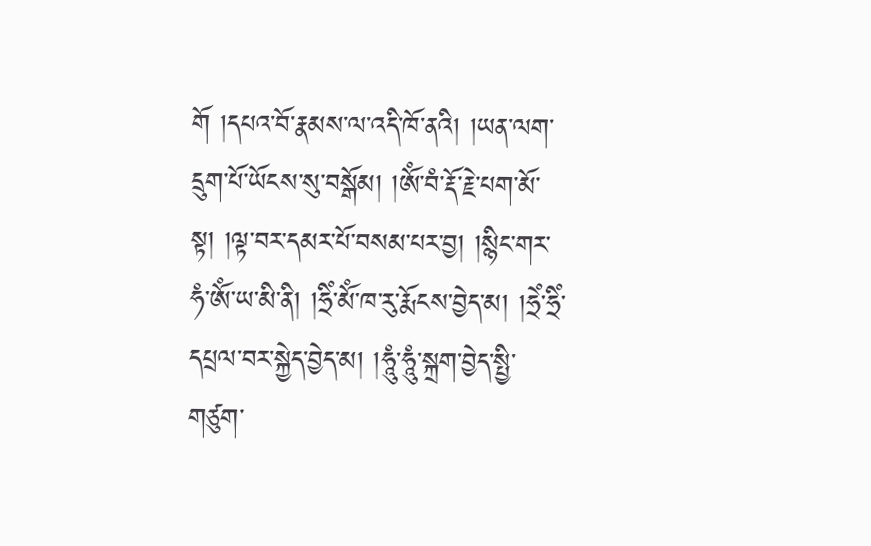གོ །དཔའ་བོ་རྣམས་ལ་འདི་ཁོ་ནའི། །ཡན་ལག་དྲུག་པོ་ཡོངས་སུ་བསྒོམ། །ཨོཾ་བཾ་རྡོ་རྗེ་པག་མོ་སྟ། །ལྟ་བར་དམར་པོ་བསམ་པར་བྱ། །སྙིང་གར་ཧཾ་ཨོཾ་ཡ་མི་ནི། །ཧྲིཾ་མོཾ་ཁ་རུ་རྨོངས་བྱེད་མ། །ཧྲེཾ་ཧྲིཾ་དཔྲལ་བར་སྐྱེད་བྱེད་མ། །ཧཱུཾ་ཧཱུཾ་སྐྲག་བྱེད་སྤྱི་གཙུག་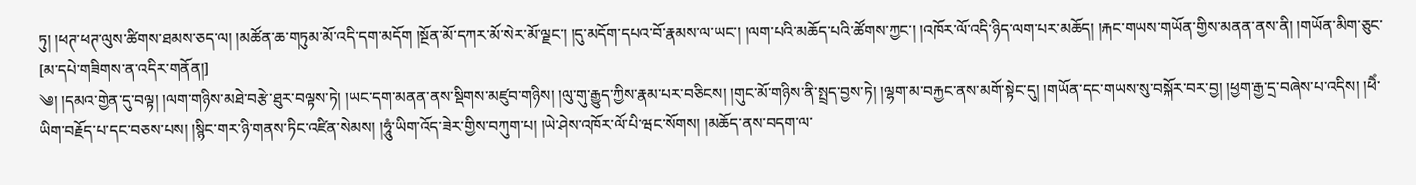ཏུ། །ཕཊ་ཕཊ་ལུས་ཚིགས་ཐམས་ཅད་ལ། །མཚོན་ཆ་གཏུམ་མོ་འདི་དག་མདོག །སྔོན་མོ་དཀར་མོ་སེར་མོ་ལྗང་། །དུ་མདོག་དཔའ་བོ་རྣམས་ལ་ཡང་། །ལག་པའི་མཆོད་པའི་ཚོགས་ཀྱང་། །འཁོར་ལོ་འདི་ཉིད་ལག་པར་མཆོད། །རྐང་གཡས་གཡོན་གྱིས་མནན་ནས་ནི། །གཡོན་མིག་ཅུང་
[མ་དཔེ་གཟིགས་ན་འདིར་གནོན།]
༄། །དམའ་གྱེན་དུ་བལྟ། །ལག་གཉིས་མཐེ་བརྩེ་ཐུར་བལྟས་ཏེ། །ཡང་དག་མནན་ནས་སྡིགས་མཛུབ་གཉིས། །ལུ་གུ་རྒྱུད་ཀྱིས་རྣམ་པར་བཅིངས། །གུང་མོ་གཉིས་ནི་སྤྲད་བྱས་ཏེ། །ལྷག་མ་བརྐྱང་ནས་མགོ་སྟེང་དུ། །གཡོན་དང་གཡས་སུ་བསྐོར་བར་བྱ། །ཕྱག་རྒྱ་དྲ་བཞེས་པ་འདིས། །ཕཻཾ་ཡིག་བརྗོད་པ་དང་བཅས་པས། །སྙིང་གར་ཉི་གནས་ཏིང་འཛིན་སེམས། །ཧཱུཾ་ཡིག་འོད་ཟེར་གྱིས་བཀུག་པ། །ཡེ་ཤེས་འཁོར་ལོ་པི་ཝང་སོགས། །མཆོད་ནས་བདག་ལ་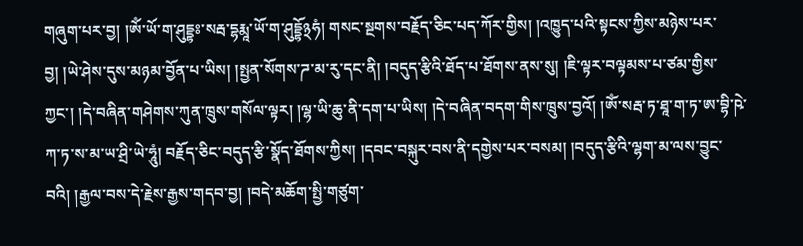གཞུག་པར་བྱ། །ཨོཾ་ཡོ་ག་ཤུདྡྷཿ་སརྦ་དྷརྨཱ་ཡོ་ག་ཤུདྡྷོ྅ཧཾ། གསང་སྔགས་བརྗོད་ཅིང་པད་ཀོར་གྱིས། །འཁྱུད་པའི་སྟངས་ཀྱིས་མཉེས་པར་བྱ། །ཡེ་ཤེས་དུས་མཉམ་བྱོན་པ་ཡིས། །སྤྱན་སོགས་ཌ་མ་རུ་དང་ནི། །བདུད་རྩིའི་ཐོད་པ་ཐོགས་ནས་སུ། །ཇི་ལྟར་བལྟམས་པ་ཙམ་གྱིས་ཀྱང་། །དེ་བཞིན་གཤེགས་ཀུན་ཁྲུས་གསོལ་ལྟར། །ལྷ་ཡི་ཆུ་ནི་དག་པ་ཡིས། །དེ་བཞིན་བདག་གིས་ཁྲུས་བྱའོ། །ཨོཾ་སརྦ་ཏ་ཐཱ་ག་ཏ་ཨ་བྷི་ཥེ་ཀ་ཏ་ས་མ་ཡ་ཤྲི་ཡེ་ཧཱུཾ། བརྗོད་ཅིང་བདུད་རྩི་སྣོད་ཐོགས་ཀྱིས། །དབང་བསྐུར་བས་ནི་དགྱེས་པར་བསམ། །བདུད་རྩིའི་ལྷག་མ་ལས་བྱུང་བའི། །རྒྱལ་བས་དེ་རྗེས་རྒྱས་གདབ་བྱ། །བདེ་མཆོག་སྤྱི་གཙུག་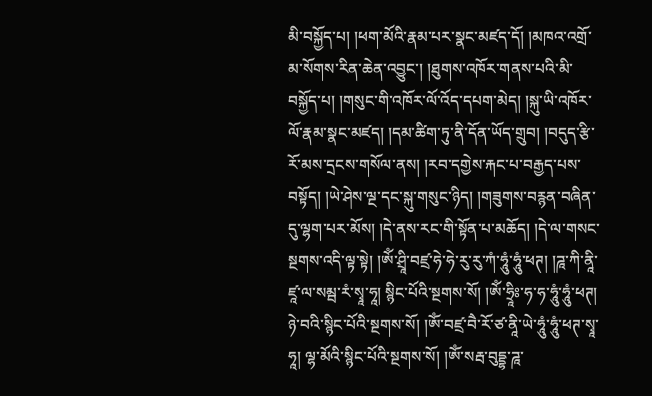མི་བསྐྱོད་པ། །ཕག་མོའི་རྣམ་པར་སྣང་མཛད་དོ། །མཁའ་འགྲོ་མ་སོགས་རིན་ཆེན་འབྱུང་། །ཐུགས་འཁོར་གནས་པའི་མི་བསྐྱོད་པ། །གསུང་གི་འཁོར་ལོ་འོད་དཔག་མེད། །སྐུ་ཡི་འཁོར་ལོ་རྣམ་སྣང་མཛད། །དམ་ཚིག་ཏུ་ནི་དོན་ཡོད་གྲུབ། །བདུད་རྩི་རོ་མས་དྲངས་གསོལ་ནས། །རབ་དགྱེས་རྐང་པ་བརྒྱད་པས་བསྟོད། །ཡེ་ཤེས་ལྔ་དང་སྐུ་གསུང་ཉིད། །གཟུགས་བརྙན་བཞིན་དུ་ལྷག་པར་མོས། །དེ་ནས་རང་གི་སྟོན་པ་མཆོད། །དེ་ལ་གསང་སྔགས་འདི་ལྟ་སྟེ། །ཨོཾ་ཤྲཱི་བཛྲ་ཧེ་ཧེ་རུ་རུ་ཀཾ་ཧཱུཾ་ཧཱུཾ་ཕཊ། །ཌཱ་ཀི་ནཱི་ཛཱ་ལ་སམྦ་རཾ་སྭཱ་ཧཱ། སྙིང་པོའི་སྔགས་སོ། །ཨོཾ་ཧྲཱིཿ་ཧ་ཧ་ཧཱུཾ་ཧཱུཾ་ཕཊ། ཉེ་བའི་སྙིང་པོའི་སྔགས་སོ། །ཨོཾ་བཛྲ་བཻ་རོ་ཙ་ནཱི་ཡེ་ཧཱུཾ་ཧཱུཾ་ཕཊ་སྭཱ་ཧཱ། ལྷ་མོའི་སྙིང་པོའི་སྔགས་སོ། །ཨོཾ་སརྦ་བུདྡྷ་ཌཱ་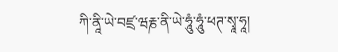ཀི་ནཱི་ཡེ་བཛྲ་ཝརྞ་ནི་ཡེ་ཧཱུཾ་ཧཱུཾ་ཕཊ་སྭཱ་ཧཱ།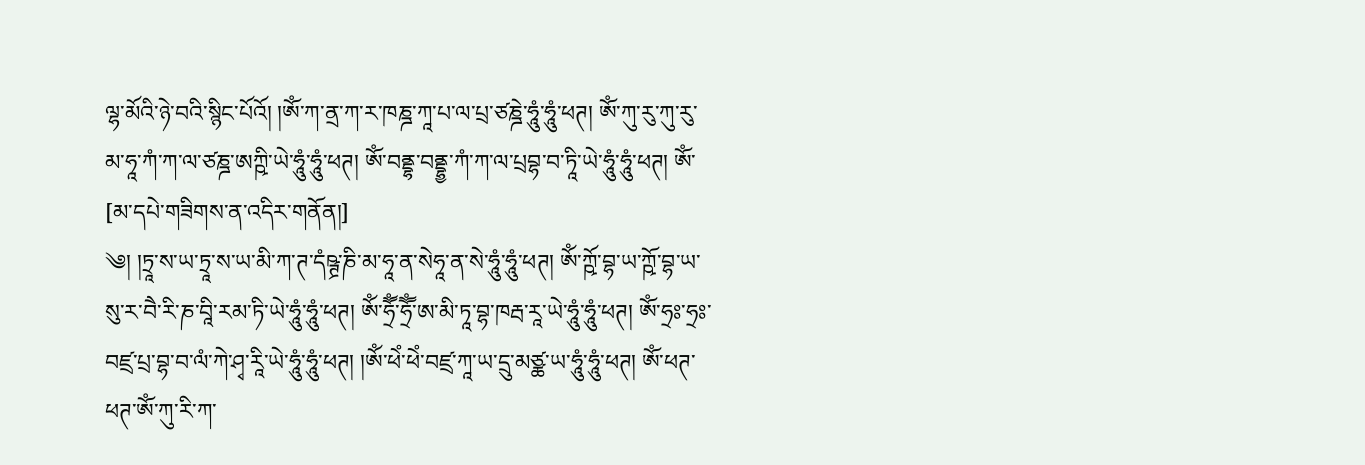ལྷ་མོའི་ཉེ་བའི་སྙིང་པོའོ། །ཨོཾ་ཀ་ནྲ་ཀ་ར་ཁཎྜ་ཀཱ་པ་ལ་པྲ་ཙཎྜེ་ཧཱུཾ་ཧཱུཾ་ཕཊ། ཨོཾ་ཀུ་རུ་ཀུ་རུ་མ་ཧཱ་ཀཾ་ཀ་ལ་ཙཎྜ་ཨཀྵི་ཡེ་ཧཱུཾ་ཧཱུཾ་ཕཊ། ཨོཾ་བནྡྷ་བནྡྷྱ་ཀཾ་ཀ་ལ་པྲབྷ་བ་ཏཱི་ཡེ་ཧཱུཾ་ཧཱུཾ་ཕཊ། ཨོཾ་
[མ་དཔེ་གཟིགས་ན་འདིར་གནོན།]
༄། །ཏྲཱ་ས་ཡ་ཏྲཱ་ས་ཡ་མི་ཀ་ཊ་དཾཥྚྲ་ཎི་མ་ཧཱ་ན་སེཧཱ་ན་སེ་ཧཱུཾ་ཧཱུཾ་ཕཊ། ཨོཾ་ཀྵོ་བྷ་ཡ་ཀྵོ་བྷ་ཡ་སུ་ར་བཻ་རི་ཎ་བཱི་རམ་ཏི་ཡེ་ཧཱུཾ་ཧཱུཾ་ཕཊ། ཨོཾ་ཧྲཽཾ་ཧྲཽཾ་ཨ་མི་ཏཱ་བྷ་ཁརྦ་རཱ་ཡེ་ཧཱུཾ་ཧཱུཾ་ཕཊ། ཨོཾ་ཧྲཿ་ཧྲཿ་བཛྲ་པྲ་བྷ་བ་ལཾ་ཀེ་ཤྭ་རཱི་ཡེ་ཧཱུཾ་ཧཱུཾ་ཕཊ། །ཨོཾ་ཕེཾ་ཕེཾ་བཛྲ་ཀཱ་ཡ་དྲུ་མཙྪ་ཡ་ཧཱུཾ་ཧཱུཾ་ཕཊ། ཨོཾ་ཕཊ་ཕཊ་ཨོཾ་ཀུ་རི་ཀ་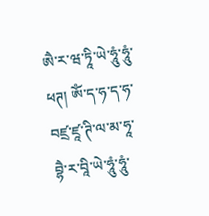ཨཻ་ར་ཝ་ཏཱི་ཡེ་ཧཱུཾ་ཧཱུཾ་ཕཊ། ཨོཾ་ད་ཧ་ད་ཧ་བཛྲ་ཛཱ་ཊི་ལ་མ་ཧཱ་བྷཻ་ར་བཱི་ཡེ་ཧཱུཾ་ཧཱུཾ་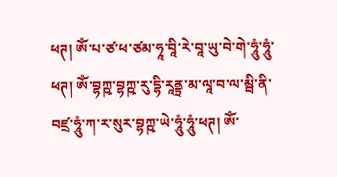ཕཊ། ཨོཾ་པ་ཙ་ཕ་ཙམ་ཧཱ་བཱི་རེ་བཱ་ཡུ་བེ་གེ་ཧཱུཾ་ཧཱུཾ་ཕཊ། ཨོཾ་བྷཀྵ་བྷཀྵ་རུ་དྷི་རཱནྟྲ་མ་ལཱ་བ་ལ་མྦི་ནི་བཛྲ་ཧཱུཾ་ཀ་ར་སུར་བྷཀྵ་ཡེ་ཧཱུཾ་ཧཱུཾ་ཕཊ། ཨོཾ་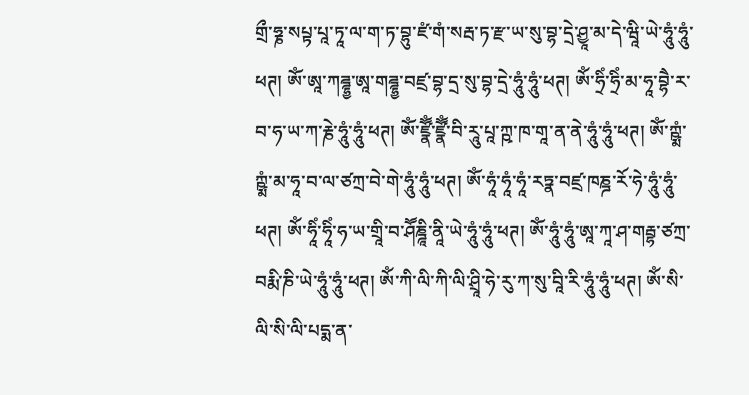གྲྀ་ཧྞ་སཔྟ་པཱ་ཏཱ་ལ་ག་ཏ་བྷུ་ཛཾ་གཾ་སརྦ་ཏ་རྫ་ཡ་སུ་བྷ་དྲེ་ཤྱཱ་མ་དེ་ཝཱི་ཡེ་ཧཱུཾ་ཧཱུཾ་ཕཊ། ཨོཾ་ཨཱ་ཀཌྜྷྱ་ཨཱ་གཌྜྷྱ་བཛྲ་བྷ་དྲ་སུ་བྷ་དྲེ་ཧཱུཾ་ཧཱུཾ་ཕཊ། ཨོཾ་ཧྲིཾ་ཧྲིཾ་མ་ཧཱ་བྷཻ་ར་བ་ཧ་ཡ་ཀ་རྞེ་ཧཱུཾ་ཧཱུཾ་ཕཊ། ཨོཾ་ཛྣཽཾ་ཛྣཽཾ་བི་རཱུ་པཱ་ཀྵ་ཁ་གཱ་ན་ནེ་ཧཱུཾ་ཧཱུཾ་ཕཊ། ཨོཾ་ཀྵྨཾ་ཀྵྨཾ་མ་ཧཱ་བ་ལ་ཙཀྲ་བེ་གེ་ཧཱུཾ་ཧཱུཾ་ཕཊ། ཨོཾ་ཧཱཾ་ཧཱཾ་ཧཱཾ་རཏྣ་བཛྲ་ཁཎྜ་རོ་ཧེ་ཧཱུཾ་ཧཱུཾ་ཕཊ། ཨོཾ་ཧཱིཾ་ཧཱིཾ་ཧ་ཡ་གྲཱི་བ་ཤཽཎྜཱི་ནཱི་ཡེ་ཧཱུཾ་ཧཱུཾ་ཕཊ། ཨོཾ་ཧཱུཾ་ཧཱུཾ་ཨཱ་ཀཱ་ཤ་གརྦྷ་ཙཀྲ་བརྨི་ཎི་ཡེ་ཧཱུཾ་ཧཱུཾ་ཕཊ། ཨོཾ་ཀི་ལི་ཀི་ལི་ཤྲཱི་ཧེ་རུ་ཀ་སུ་བཱི་རི་ཧཱུཾ་ཧཱུཾ་ཕཊ། ཨོཾ་སི་ལི་སི་ལི་པདྨ་ན་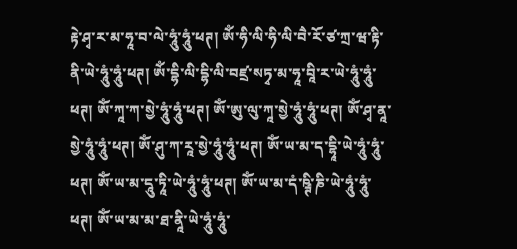རྟེ་ཤྭ་ར་མ་ཧཱ་བ་ལེ་ཧཱུཾ་ཧཱུཾ་ཕཊ། ཨོཾ་ཧི་ལི་ཧི་ལི་བཻ་རོ་ཙ་ཀྲ་ཝ་རྟི་ནི་ཡེ་ཧཱུཾ་ཧཱུཾ་ཕཊ། ཨོཾ་དྷི་ལི་དྷི་ལི་བཛྲ་སཏྭ་མ་ཧཱ་བཱི་ར་ཡེ་ཧཱུཾ་ཧཱུཾ་ཕཊ། ཨོཾ་ཀཱ་ཀ་སྱེ་ཧཱུཾ་ཧཱུཾ་ཕཊ། ཨོཾ་ཨུ་ལུ་ཀཱ་སྱེ་ཧཱུཾ་ཧཱུཾ་ཕཊ། ཨོཾ་ཤྭ་ནཱ་སྱེ་ཧཱུཾ་ཧཱུཾ་ཕཊ། ཨོཾ་ཤུ་ཀ་རཱ་སྱེ་ཧཱུཾ་ཧཱུཾ་ཕཊ། ཨོཾ་ཡ་མ་ད་དྷཱི་ཡེ་ཧཱུཾ་ཧཱུཾ་ཕཊ། ཨོཾ་ཡ་མ་དཱུ་ཏཱི་ཡེ་ཧཱུཾ་ཧཱུཾ་ཕཊ། ཨོཾ་ཡ་མ་དཾ་ཥྚི་ཎི་ཡེ་ཧཱུཾ་ཧཱུཾ་ཕཊ། ཨོཾ་ཡ་མ་མ་ཐ་ནཱི་ཡེ་ཧཱུཾ་ཧཱུཾ་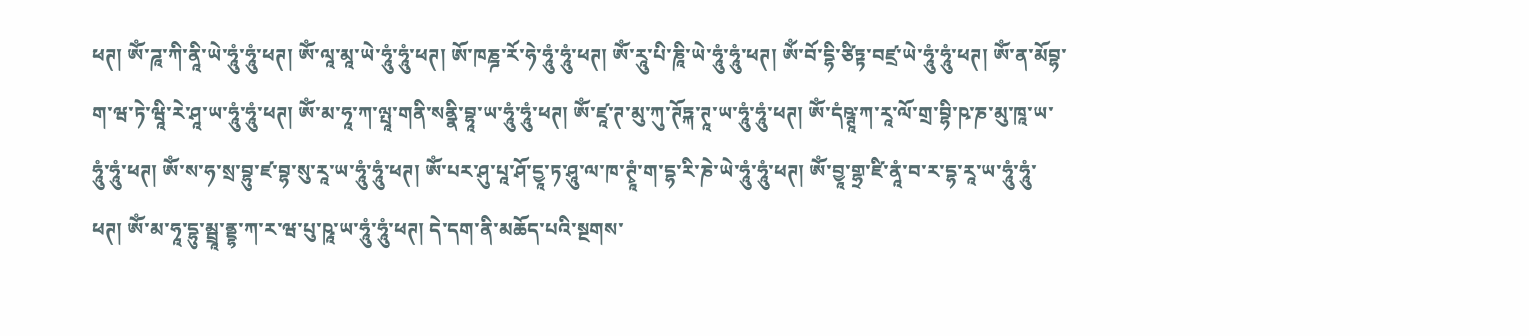ཕཊ། ཨོཾ་ཌཱ་ཀི་ནཱི་ཡེ་ཧཱུཾ་ཧཱུཾ་ཕཊ། ཨོཾ་ལཱ་མཱ་ཡེ་ཧཱུཾ་ཧཱུཾ་ཕཊ། ཨོ་ཁཎྜ་རོ་ཧེ་ཧཱུཾ་ཧཱུཾ་ཕཊ། ཨོཾ་རཱུ་པི་ཎཱི་ཡེ་ཧཱུཾ་ཧཱུཾ་ཕཊ། ཨོཾ་བོ་དྷི་ཙིཏྟ་བཛྲ་ཡེ་ཧཱུཾ་ཧཱུཾ་ཕཊ། ཨོཾ་ན་མོབྷ་ག་ཝ་ཏེ་ཝཱི་རེ་ཤཱ་ཡ་ཧཱུཾ་ཧཱུཾ་ཕཊ། ཨོཾ་མ་ཧཱ་ཀ་ལྤཱ་གནི་སནྣི་བྷཱ་ཡ་ཧཱུཾ་ཧཱུཾ་ཕཊ། ཨོཾ་ཛཱ་ཊ་མུ་ཀུ་ཊོཏྐ་ཊཱ་ཡ་ཧཱུཾ་ཧཱུཾ་ཕཊ། ཨོཾ་དཾཥྚཱ་ཀ་རཱ་ལོ་གྲ་བྷི་ཥ་ཎ་མུ་ཁཱ་ཡ་ཧཱུཾ་ཧཱུཾ་ཕཊ། ཨོཾ་ས་ཧ་སྲ་བྷུ་ཛ་བྷ་སུ་རཱ་ཡ་ཧཱུཾ་ཧཱུཾ་ཕཊ། ཨོཾ་པར་ཤུ་པཱ་ཤོ་དྱཱ་ཏ་ཤཱུ་ལ་ཁ་ཊྭཱཾ་ག་དྷ་རི་ཎེ་ཡེ་ཧཱུཾ་ཧཱུཾ་ཕཊ། ཨོཾ་བྱཱ་གྷྲ་ཛི་ནཱཾ་བ་ར་དྷ་རཱ་ཡ་ཧཱུཾ་ཧཱུཾ་ཕཊ། ཨོཾ་མ་ཧཱ་དྷུ་མྦྲཱ་ནྡྷ་ཀ་ར་ཝ་པུ་ཥཱ་ཡ་ཧཱུཾ་ཧཱུཾ་ཕཊ། དེ་དག་ནི་མཆོད་པའི་སྔགས་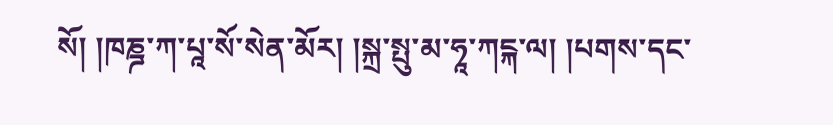སོ། །ཁཎྜ་ཀ་པཱ་སོ་སེན་མོར། །སྐྲ་སྤུ་མ་ཧཱ་ཀངྐ་ལ། །པགས་དང་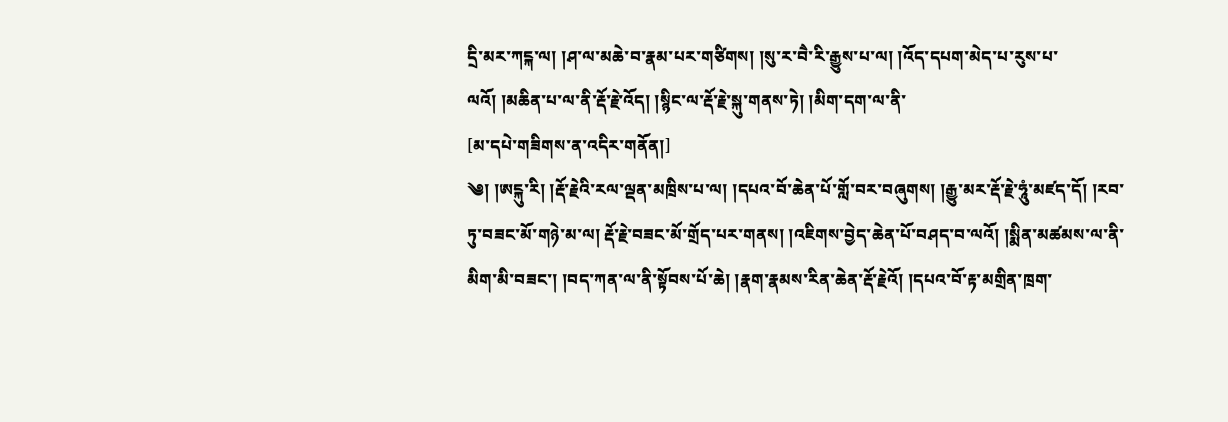དྲི་མར་ཀངྐ་ལ། །ཤ་ལ་མཆེ་བ་རྣམ་པར་གཙིགས། །སུ་ར་བཻ་རི་རྒྱུས་པ་ལ། །འོད་དཔག་མེད་པ་རུས་པ་ལའོ། །མཆིན་པ་ལ་ནི་རྡོ་རྗེ་འོད། །སྙིང་ལ་རྡོ་རྗེ་སྐུ་གནས་ཏེ། །མིག་དག་ལ་ནི་
[མ་དཔེ་གཟིགས་ན་འདིར་གནོན།]
༄། །ཨངྐུ་རི། །རྡོ་རྗེའི་རལ་ལྡན་མཁྲིས་པ་ལ། །དཔའ་བོ་ཆེན་པོ་གློ་བར་བཞུགས། །རྒྱུ་མར་རྡོ་རྗེ་ཧཱུཾ་མཛད་དོ། །རབ་ཏུ་བཟང་མོ་གཉེ་མ་ལ། རྡོ་རྗེ་བཟང་མོ་གྲོད་པར་གནས། །འཇིགས་བྱེད་ཆེན་པོ་བཤད་བ་ལའོ། །སྨིན་མཚམས་ལ་ནི་མིག་མི་བཟང་། །བད་ཀན་ལ་ནི་སྟོབས་པོ་ཆེ། །རྣག་རྣམས་རིན་ཆེན་རྡོ་རྗེའོ། །དཔའ་བོ་རྟ་མགྲིན་ཁྲག་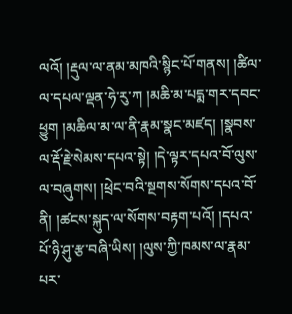ལའོ། །རྡུལ་ལ་ནམ་མཁའི་སྙིང་པོ་གནས། །ཚིལ་ལ་དཔལ་ལྡན་ཧེ་རུ་ཀ །མཆི་མ་པདྨ་གར་དབང་ཕྱུག །མཆིལ་མ་ལ་ནི་རྣམ་སྣང་མཛད། །སྣབས་ལ་རྡོ་རྗེ་སེམས་དཔའ་སྟེ། །དེ་ལྟར་དཔའ་བོ་ལུས་ལ་བཞུགས། །ཕྲེང་བའི་སྔགས་སོགས་དཔའ་བོ་ནི། །ཚངས་སྐུད་ལ་སོགས་བརྟག་པའོ། །དཔའ་པོ་ཉི་ཤུ་རྩ་བཞི་ཡིས། །ལུས་ཀྱི་ཁམས་ལ་རྣམ་པར་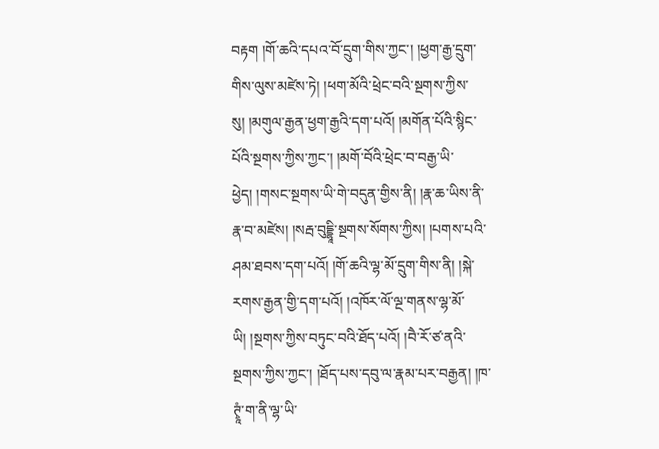བརྟག །གོ་ཆའི་དཔའ་བོ་དྲུག་གིས་ཀྱང་། །ཕྱག་རྒྱ་དྲུག་གིས་ལུས་མཛེས་ཏེ། །ཕག་མོའི་ཕྲེང་བའི་སྔགས་ཀྱིས་སུ། །མགུལ་རྒྱན་ཕྱག་རྒྱའི་དག་པའོ། །མགོན་པོའི་སྙིང་པོའི་སྔགས་ཀྱིས་ཀྱང་། །མགོ་བོའི་ཕྲེང་བ་བརྒྱ་ཡི་ཕྱེད། །གསང་སྔགས་ཡི་གེ་བདུན་གྱིས་ནི། །རྣ་ཆ་ཡིས་ནི་རྣ་བ་མཛེས། །སརྦ་བུདྡྷཱི་སྔགས་སོགས་ཀྱིས། །པགས་པའི་ཤམ་ཐབས་དག་པའོ། །གོ་ཆའི་ལྷ་མོ་དྲུག་གིས་ནི། །སྐེ་རགས་རྒྱན་གྱི་དག་པའོ། །འཁོར་ལོ་ལྔ་གནས་ལྷ་མོ་ཡི། །སྔགས་ཀྱིས་བཏུང་བའི་ཐོད་པའོ། །བཻ་རོ་ཙ་ནའི་སྔགས་ཀྱིས་ཀྱང་། །ཐོད་པས་དབུ་ལ་རྣམ་པར་བརྒྱན། །ཁ་ཊྭཱཾ་ག་ནི་ལྷ་ཡི་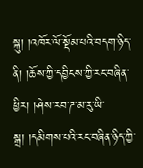སྐུ། །འཁོར་ལོ་སྡོམ་པའི་བདག་ཉིད་ནི། །ཆོས་ཀྱི་དབྱིངས་ཀྱི་རང་བཞིན་ཕྱིར། །ཤེས་རབ་ཌ་མ་རུ་ཡི་སྒྲ། །དམིགས་པའི་རང་བཞིན་ཉིད་ཀྱི་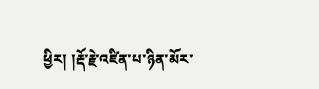ཕྱིར། །རྡོ་རྗེ་འཛིན་པ་ཉིན་མོར་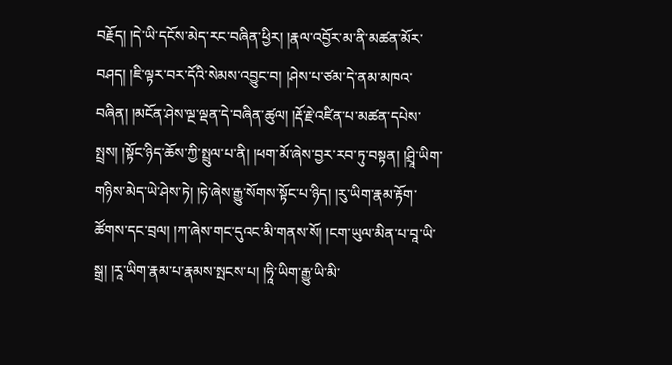བརྗོད། །དེ་ཡི་དངོས་མེད་རང་བཞིན་ཕྱིར། །རྣལ་འབྱོར་མ་ནི་མཚན་མོར་བཤད། །ཇི་ལྟར་བར་དོའི་སེམས་འབྱུང་བ། །ཤེས་པ་ཙམ་དེ་ནམ་མཁའ་བཞིན། །མངོན་ཤེས་ལྔ་ལྡན་དེ་བཞིན་ཚུལ། །རྡོ་རྗེ་འཛིན་པ་མཚན་དཔེས་སྤྲས། །སྟོང་ཉིད་ཆོས་ཀྱི་སྤྲུལ་པ་ནི། །ཕག་མོ་ཞེས་བྱར་རབ་ཏུ་བསྟན། །ཤྲཱི་ཡིག་གཉིས་མེད་ཡེ་ཤེས་ཏེ། །ཧེ་ཞེས་རྒྱུ་སོགས་སྟོང་པ་ཉིད། །རུ་ཡིག་རྣམ་རྟོག་ཚོགས་དང་བྲལ། །ཀ་ཞེས་གང་དུའང་མི་གནས་སོ། །ངག་ཡུལ་མིན་པ་བཱ་ཡི་སྒྲ། །རཱ་ཡིག་རྣམ་པ་རྣམས་སྤངས་པ། །ཧཱི་ཡིག་རྒྱུ་ཡི་མི་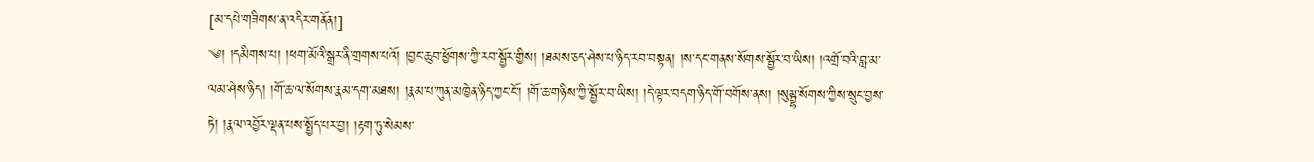[མ་དཔེ་གཟིགས་ན་འདིར་གནོན།]
༄། །དམིགས་པ། །ཕག་མོའི་སྒྲར་ནི་གྲགས་པའོ། །བྱང་ཆུབ་ཕྱོགས་ཀྱི་རབ་སྦྱོར་གྱིས། །ཐམས་ཅད་ཤེས་པ་ཉིད་རབ་བསྟན། །ས་དང་གནས་སོགས་སྦྱོར་བ་ཡིས། །འགྲོ་བའི་བླ་མ་ལམ་ཤེས་ཉིད། །གོ་ཆ་ལ་སོགས་རྣམ་དག་མཐས། །རྣམ་པ་ཀུན་མཁྱེན་ཉིད་ཀྱང་ངོ་། །གོ་ཆ་གཉིས་ཀྱི་སྦྱོར་བ་ཡིས། །དེ་ལྟར་བདག་ཉིད་གོ་བགོས་ནས། །སུམྦྷ་སོགས་ཀྱིས་སྲུང་བྱས་ཏེ། །རྣལ་འབྱོར་ལྡན་པས་སྤྱོད་པར་བྱ། །རྟག་ཏུ་སེམས་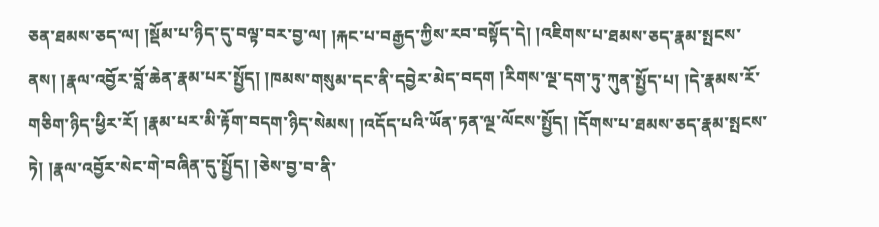ཅན་ཐམས་ཅད་ལ། །སྡོམ་པ་ཉིད་དུ་བལྟ་བར་བྱ་ལ། །རྐང་པ་བརྒྱད་ཀྱིས་རབ་བསྟོད་དེ། །འཇིགས་པ་ཐམས་ཅད་རྣམ་སྤངས་ནས། །རྣལ་འབྱོར་བློ་ཆེན་རྣམ་པར་སྤྱོད། །ཁམས་གསུམ་དང་ནི་དབྱེར་མེད་བདག །རིགས་ལྔ་དག་ཏུ་ཀུན་སྤྱོད་པ། །དེ་རྣམས་རོ་གཅིག་ཉིད་ཕྱིར་རོ། །རྣམ་པར་མི་རྟོག་བདག་ཉིད་སེམས། །འདོད་པའི་ཡོན་ཏན་ལྔ་ལོངས་སྤྱོད། །དོགས་པ་ཐམས་ཅད་རྣམ་སྤངས་ཏེ། །རྣལ་འབྱོར་སེང་གེ་བཞིན་དུ་སྤྱོད། །ཅེས་བྱ་བ་ནི་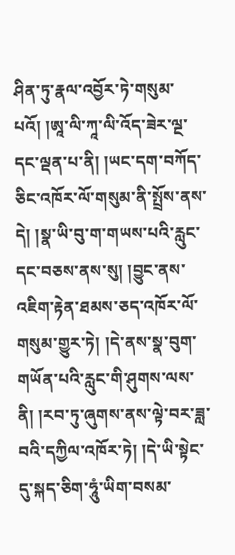ཤིན་ཏུ་རྣལ་འབྱོར་ཏེ་གསུམ་པའོ། །ཨཱ་ལི་ཀཱ་ལི་འོད་ཟེར་ལྔ་དང་ལྡན་པ་ནི། །ཡང་དག་བཀོད་ཅིང་འཁོར་ལོ་གསུམ་ནི་སྤྲོས་ནས་དེ། །སྣ་ཡི་བུ་ག་གཡས་པའི་རླུང་དང་བཅས་ནས་སུ། །བྱུང་ནས་འཇིག་རྟེན་ཐམས་ཅད་འཁོར་ལོ་གསུམ་གྱུར་ཏེ། །དེ་ནས་སྣ་བུག་གཡོན་པའི་རླུང་གི་ཤུགས་ལས་ནི། །རབ་ཏུ་ཞུགས་ནས་ལྟེ་བར་ཟླ་བའི་དཀྱིལ་འཁོར་ཏེ། །དེ་ཡི་སྟེང་དུ་སྐད་ཅིག་ཧཱུཾ་ཡིག་བསམ་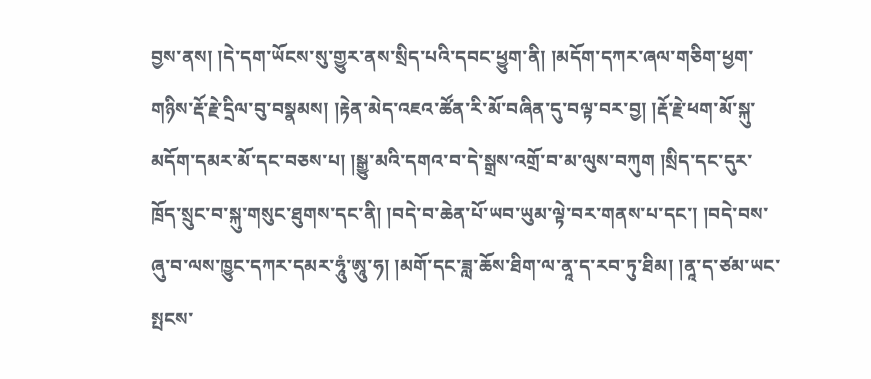བྱས་ནས། །དེ་དག་ཡོངས་སུ་གྱུར་ནས་སྲིད་པའི་དབང་ཕྱུག་ནི། །མདོག་དཀར་ཞལ་གཅིག་ཕྱག་གཉིས་རྡོ་རྗེ་དྲིལ་བུ་བསྣམས། །རྟེན་མེད་འཇའ་ཚོན་རི་མོ་བཞིན་དུ་བལྟ་བར་བྱ། །རྡོ་རྗེ་ཕག་མོ་སྐུ་མདོག་དམར་མོ་དང་བཅས་པ། །སྒྱུ་མའི་དགའ་བ་དེ་སྒྲས་འགྲོ་བ་མ་ལུས་བཀུག །སྲིད་དང་དུར་ཁྲོད་སྲུང་བ་སྐུ་གསུང་ཐུགས་དང་ནི། །བདེ་བ་ཆེན་པོ་ཡབ་ཡུམ་ལྟེ་བར་གནས་པ་དང་། །བདེ་བས་ཞུ་བ་ལས་ཁྱུང་དཀར་དམར་ཧཱུཾ་ཨཱུ་ཧ། །མགོ་དང་ཟླ་ཆོས་ཐིག་ལ་ནཱ་ད་རབ་ཏུ་ཐིམ། །ནཱ་ད་ཙམ་ཡང་སྤངས་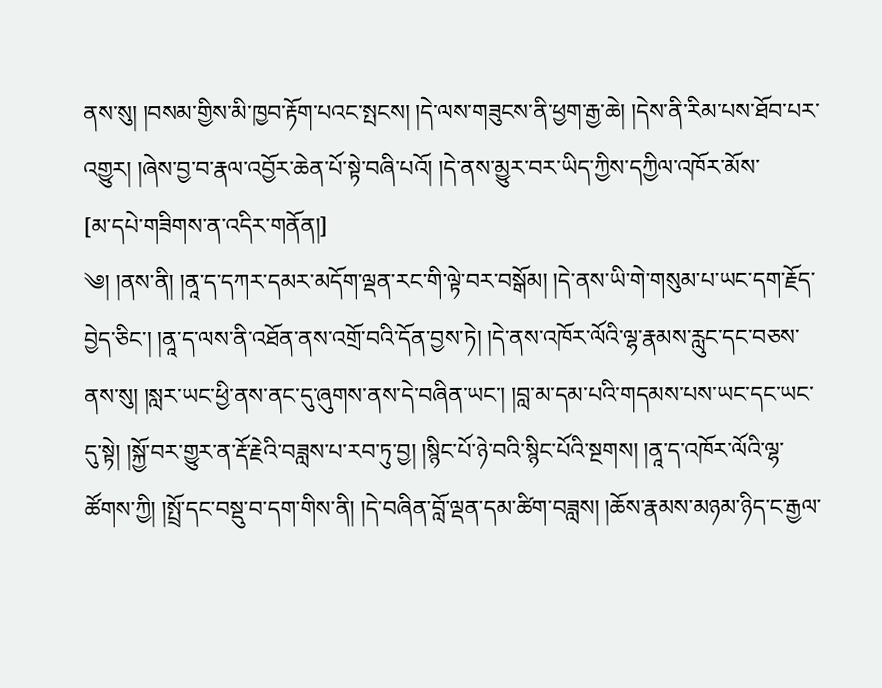ནས་སུ། །བསམ་གྱིས་མི་ཁྱབ་རྟོག་པའང་སྤངས། །དེ་ལས་གཟུངས་ནི་ཕྱག་རྒྱ་ཆེ། །དེས་ནི་རིམ་པས་ཐོབ་པར་འགྱུར། །ཞེས་བྱ་བ་རྣལ་འབྱོར་ཆེན་པོ་སྟེ་བཞི་པའོ། །དེ་ནས་མྱུར་བར་ཡིད་ཀྱིས་དཀྱིལ་འཁོར་མོས་
[མ་དཔེ་གཟིགས་ན་འདིར་གནོན།]
༄། །ནས་ནི། །ནཱ་ད་དཀར་དམར་མདོག་ལྡན་རང་གི་ལྟེ་བར་བསྒོམ། །དེ་ནས་ཡི་གེ་གསུམ་པ་ཡང་དག་རྗོད་བྱེད་ཅིང་། །ནཱ་ད་ལས་ནི་འཐོན་ནས་འགྲོ་བའི་དོན་བྱས་ཏེ། །དེ་ནས་འཁོར་ལོའི་ལྷ་རྣམས་རླུང་དང་བཅས་ནས་སུ། །སླར་ཡང་ཕྱི་ནས་ནང་དུ་ཞུགས་ནས་དེ་བཞིན་ཡང་། །བླ་མ་དམ་པའི་གདམས་པས་ཡང་དང་ཡང་དུ་སྟེ། །སྐྱོ་བར་གྱུར་ན་རྡོ་རྗེའི་བཟླས་པ་རབ་ཏུ་བྱ། །སྙིང་པོ་ཉེ་བའི་སྙིང་པོའི་སྔགས། །ནཱ་ད་འཁོར་ལོའི་ལྷ་ཚོགས་ཀྱི། །སྤྲོ་དང་བསྡུ་བ་དག་གིས་ནི། །དེ་བཞིན་བློ་ལྡན་དམ་ཚིག་བཟླས། །ཆོས་རྣམས་མཉམ་ཉིད་ང་རྒྱལ་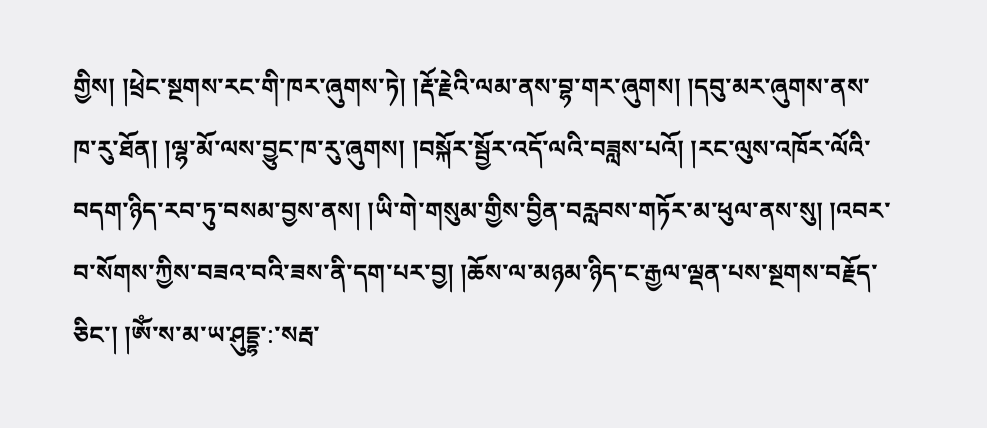གྱིས། །ཕྲེང་སྔགས་རང་གི་ཁར་ཞུགས་ཏེ། །རྡོ་རྗེའི་ལམ་ནས་བྷ་གར་ཞུགས། །དབུ་མར་ཞུགས་ནས་ཁ་རུ་ཐོན། །ལྷ་མོ་ལས་བྱུང་ཁ་རུ་ཞུགས། །བསྐོར་སྦྱོར་འདོ་ལའི་བཟླས་པའོ། །རང་ལུས་འཁོར་ལོའི་བདག་ཉིད་རབ་ཏུ་བསམ་བྱས་ནས། །ཡི་གེ་གསུམ་གྱིས་བྱིན་བརླབས་གཏོར་མ་ཕུལ་ནས་སུ། །འབར་བ་སོགས་ཀྱིས་བཟའ་བའི་ཟས་ནི་དག་པར་བྱ། །ཆོས་ལ་མཉམ་ཉིད་ང་རྒྱལ་ལྡན་པས་སྔགས་བརྗོད་ཅིང་། །ཨོཾ་ས་མ་ཡ་ཤུདྡྷ་:་སརྦ་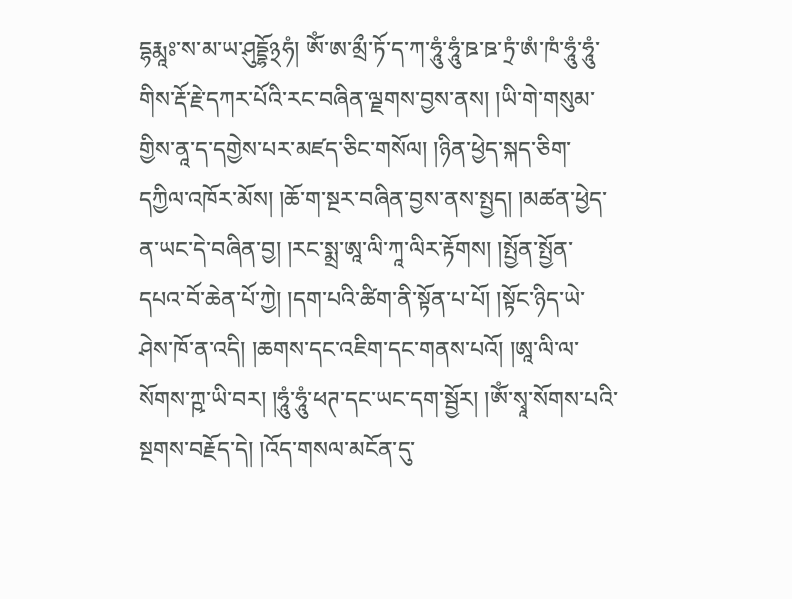དྷརྨཱཿ་ས་མ་ཡ་ཤུདྡྷོ྅ཧཾ། ཨོཾ་ཨ་མྲྀ་ཏོ་ད་ཀ་ཧཱུཾ་ཧཱུཾ་ཋ་ཋ་ཏྲཾ་ཨཾ་ཁཾ་ཧཱུཾ་ཧཱུཾ་གིས་རྡོ་རྗེ་དཀར་པོའི་རང་བཞིན་ལྗགས་བྱས་ནས། །ཡི་གེ་གསུམ་གྱིས་ནཱ་ད་དགྱེས་པར་མཛད་ཅིང་གསོལ། །ཉིན་ཕྱེད་སྐད་ཅིག་དཀྱིལ་འཁོར་མོས། །ཆོ་ག་སྔར་བཞིན་བྱས་ནས་སྤྱད། །མཚན་ཕྱེད་ན་ཡང་དེ་བཞིན་བྱ། །རང་སྨྲ་ཨཱ་ལི་ཀཱ་ལིར་རྟོགས། །སྤྱོན་སྤྱོན་དཔའ་བོ་ཆེན་པོ་ཀྱེ། །དག་པའི་ཚིག་ནི་སྟོན་པ་པོ། །སྟོང་ཉིད་ཡེ་ཤེས་ཁོ་ན་འདི། །ཆགས་དང་འཇིག་དང་གནས་པའོ། །ཨཱ་ལི་ལ་སོགས་ཀྵ་ཡི་བར། །ཧཱུཾ་ཧཱུཾ་ཕཊ་དང་ཡང་དག་སྦྱོར། །ཨོཾ་སྭཱ་སོགས་པའི་སྔགས་བརྗོད་དེ། །འོད་གསལ་མངོན་དུ་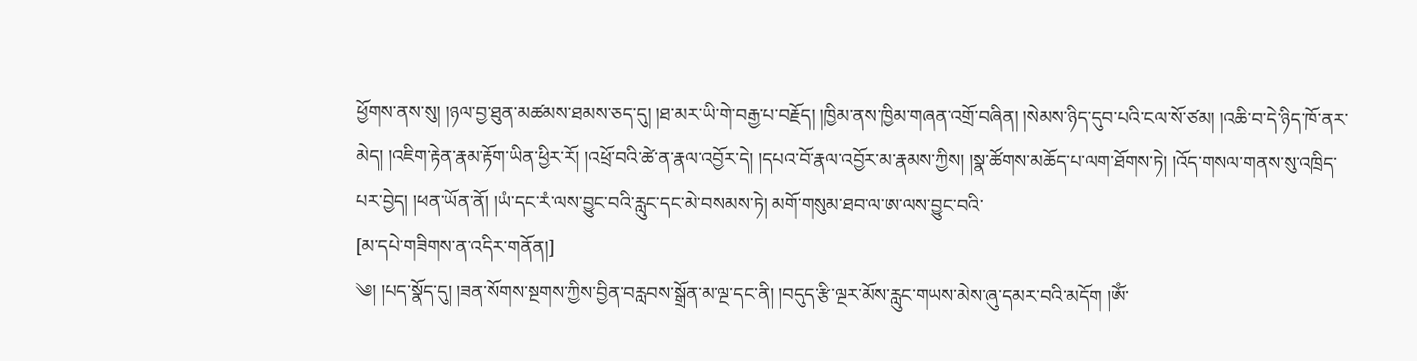ཕྱོགས་ནས་སུ། །ཉལ་བྱ་ཐུན་མཚམས་ཐམས་ཅད་དུ། །ཐ་མར་ཡི་གེ་བརྒྱ་པ་བརྗོད། །ཁྱིམ་ནས་ཁྱིམ་གཞན་འགྲོ་བཞིན། །སེམས་ཉིད་དུབ་པའི་ངལ་སོ་ཙམ། །འཆི་བ་དེ་ཉིད་ཁོ་ནར་མེད། །འཇིག་རྟེན་རྣམ་རྟོག་ཡིན་ཕྱིར་རོ། །འཕྲོ་བའི་ཚེ་ན་རྣལ་འབྱོར་དེ། །དཔའ་བོ་རྣལ་འབྱོར་མ་རྣམས་ཀྱིས། །སྣ་ཚོགས་མཆོད་པ་ལག་ཐོགས་ཏེ། །འོད་གསལ་གནས་སུ་འཁྲིད་པར་བྱེད། །ཕན་ཡོན་ནོ། །ཡཾ་དང་རཾ་ལས་བྱུང་བའི་རླུང་དང་མེ་བསམས་ཏེ། མགོ་གསུམ་ཐབ་ལ་ཨ་ལས་བྱུང་བའི་
[མ་དཔེ་གཟིགས་ན་འདིར་གནོན།]
༄། །པད་སྣོད་དུ། །ཟན་སོགས་སྔགས་ཀྱིས་བྱིན་བརླབས་སྒྲོན་མ་ལྔ་དང་ནི། །བདུད་རྩི་ལྔར་མོས་རླུང་གཡས་མེས་ཞུ་དམར་བའི་མདོག །ཨོཾ་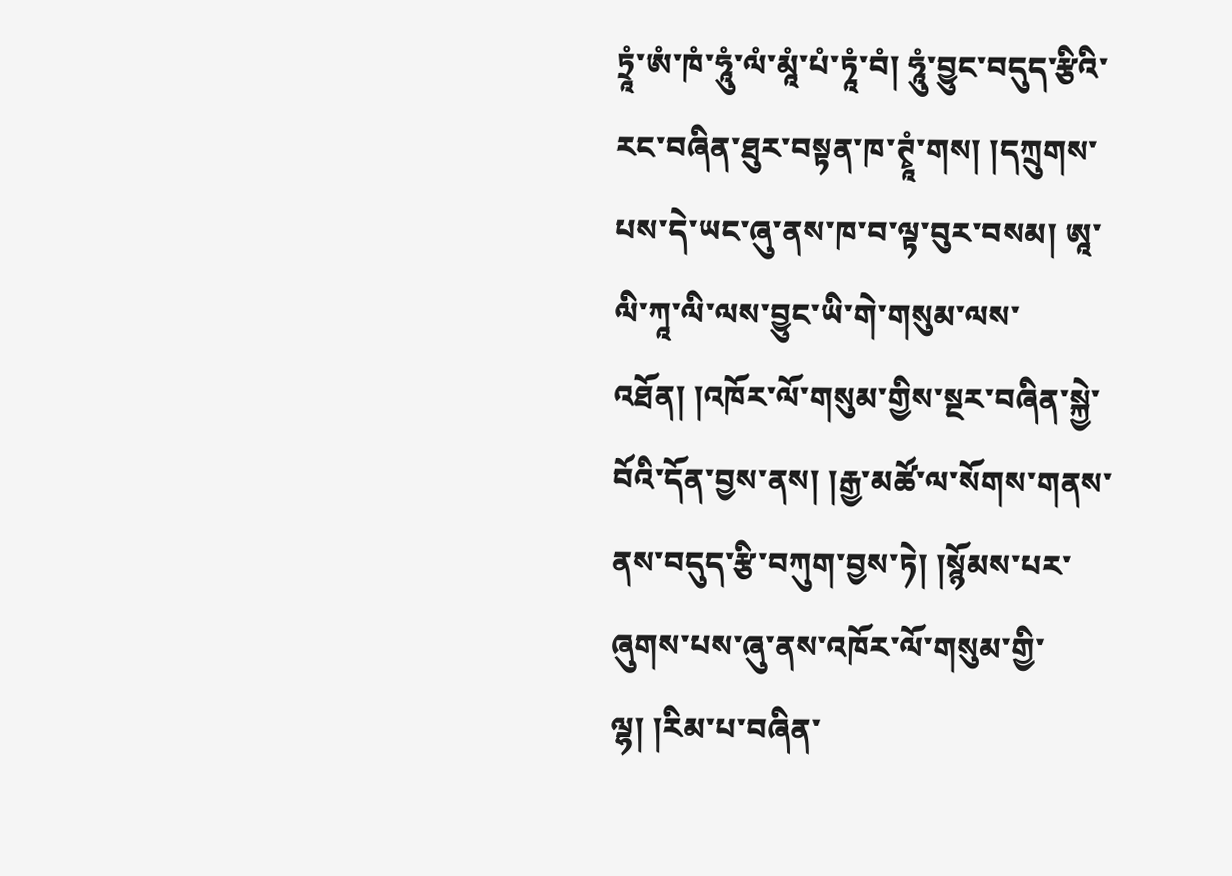ཏྲཱཾ་ཨཾ་ཁཾ་ཧཱུཾ་ལཾ་མཱཾ་པཾ་ཏཱཾ་བཾ། ཧཱུཾ་བྱུང་བདུད་རྩིའི་རང་བཞིན་ཐུར་བསྟན་ཁ་ཊྭཱཾ་གས། །དཀྲུགས་པས་དེ་ཡང་ཞུ་ནས་ཁ་བ་ལྟ་བུར་བསམ། ཨཱ་ལི་ཀཱ་ལི་ལས་བྱུང་ཡི་གེ་གསུམ་ལས་འཐོན། །འཁོར་ལོ་གསུམ་གྱིས་སྔར་བཞིན་སྐྱེ་བོའི་དོན་བྱས་ནས། །རྒྱ་མཚོ་ལ་སོགས་གནས་ནས་བདུད་རྩི་བཀུག་བྱས་ཏེ། །སྙོམས་པར་ཞུགས་པས་ཞུ་ནས་འཁོར་ལོ་གསུམ་གྱི་ལྷ། །རིམ་པ་བཞིན་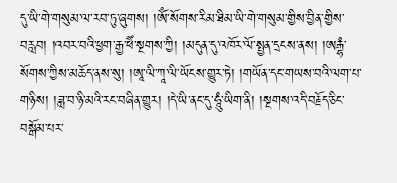དུ་ཡི་གེ་གསུམ་ལ་རབ་ཏུ་ཞུགས། །ཨོཾ་སོགས་རིམ་ཐིམ་ཡི་གེ་གསུམ་གྱིས་བྱིན་གྱིས་བརླབ། །འབར་བའི་ཕྱག་རྒྱ་ཕཻཾ་སྔགས་ཀྱི། །མདུན་དུ་འཁོར་ལོ་སྤྱན་དྲངས་ནས། །ཨརྒྷཾ་སོགས་ཀྱིས་མཆོད་ནས་སུ། །ཨཱ་ལི་ཀཱ་ལི་ཡོངས་གྱུར་ཏེ། །གཡོན་དང་གཡས་བའི་ལག་པ་གཉིས། །ཟླ་བ་ཉི་མའི་རང་བཞིན་གྱུར། །དེ་ཡི་ནང་དུ་ཧཱུཾ་ཡིག་ནི། །སྔགས་འདི་བརྗོད་ཅིང་བསྒོམ་པར་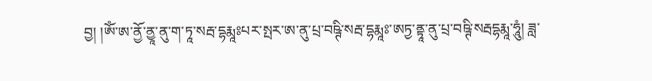བྱ། །ཨོཾ་ཨ་ནྱོ་ནྱཱ་ནུ་ག་ཏཱ་སརྦ་དྷརྨཱཿཔར་སྤར་ཨ་ནུ་པྲ་བཥྚི་སརྦ་དྷརྨཱཿ་ཨཏྱ་ནྟཱ་ནུ་པྲ་བཥྚི་སརྦདྷརྨཱ་ཧཱུཾ། ཟླ་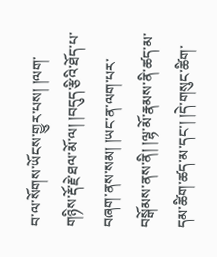བ་ལ་སོགས་ཡོངས་གྱུར་པས། །ལག་གཉིས་རྡོ་རྗེ་ཐལ་མོ་ལ། །བདུད་རྩིའི་ཐོད་པ་བཞག་ནས་སམ། །ཡང་ན་ལག་པར་བསྒོམས་ནས་ནི། །ལྷ་མོ་རྣམས་ནི་ཚད་མ་དམ་ཚིག་ཚད་མ་དང་། །དེ་གསུང་ཚིག་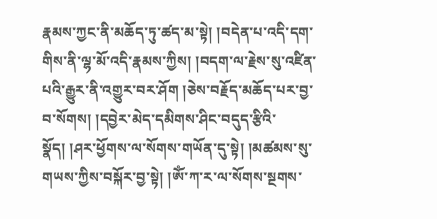རྣམས་ཀྱང་ནི་མཆོད་ཏུ་ཚད་མ་སྟེ། །བདེན་པ་འདི་དག་གིས་ནི་ལྷ་མོ་འདི་རྣམས་ཀྱིས། །བདག་ལ་རྗེས་སུ་འཛིན་པའི་རྒྱུར་ནི་འགྱུར་བར་ཤོག །ཅེས་བརྗོད་མཆོད་པར་བྱ་བ་སོགས། །དབྱེར་མེད་དམིགས་ཤིང་བདུད་རྩིའི་སྣོད། །ཤར་ཕྱོགས་ལ་སོགས་གཡོན་དུ་སྟེ། །མཚམས་སུ་གཡས་ཀྱིས་བསྐོར་བྱ་སྟེ། །ཨོཾ་ཀ་ར་ལ་སོགས་སྔགས་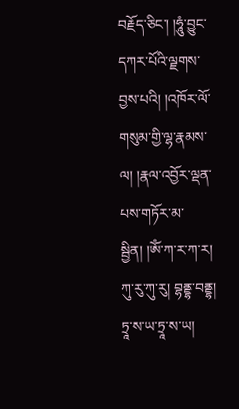བརྗོད་ཅིང་། །ཧཱུཾ་བྱུང་དཀར་པོའི་ལྗགས་བྱས་པའི། །འཁོར་ལོ་གསུམ་གྱི་ལྷ་རྣམས་ལ། །རྣལ་འབྱོར་ལྡན་པས་གཏོར་མ་སྦྱིན། །ཨོཾ་ཀ་ར་ཀ་ར། ཀུ་རུ་ཀུ་རུ། བྷནྡྷ་བནྡྷ། ཏྲཱ་ས་ཡ་ཏྲཱ་ས་ཡ།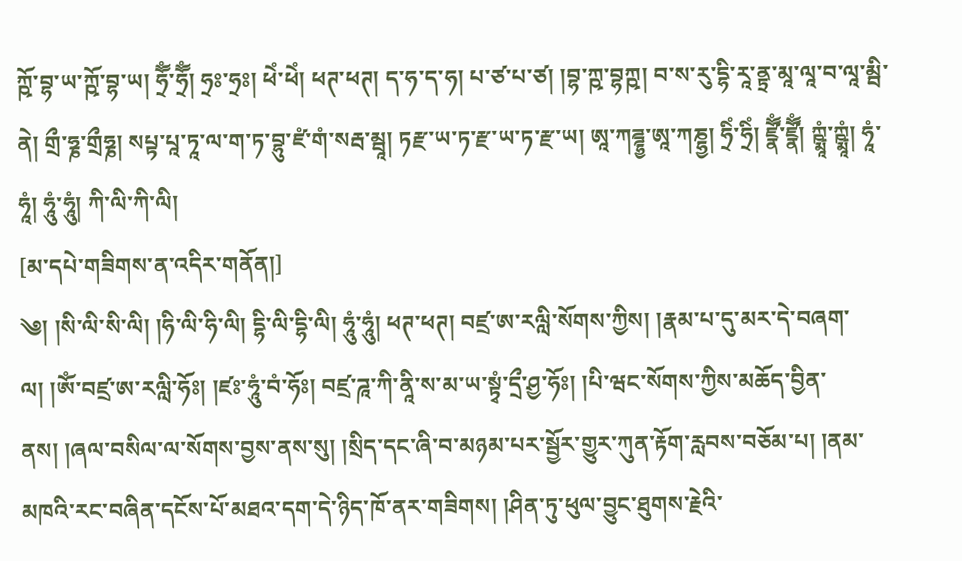ཀྵོ་བྷ་ཡ་ཀྵོ་བྷ་ཡ། ཧྲཽཾ་ཧྲཽཾ། ཧྲཿ་ཧྲཿ། ཕེཾ་ཕེཾ། ཕཊ་ཕཊ། ད་ཧ་ད་ཧ། པ་ཙ་པ་ཙ། །བྷ་ཀྵ་བྷཀྵ། བ་ས་རུ་དྷི་རཱ་ནྟྲ་མཱ་ལཱ་བ་ལཱ་མྦི་ནེ། གྲྀ་ཧྞ་གྲྀཧྞ། སཔྟ་པཱ་ཏཱ་ལ་ག་ཏ་བྷུ་ཛཾ་གཾ་སརྦ་མྦཱ། ཏརྫ་ཡ་ཏ་རྫ་ཡ་ཏ་རྫ་ཡ། ཨཱ་ཀཌྜྷྱ་ཨཱ་ཀཎྷྱ། ཧྲིཾ་ཧྲིཾ། ཛྣཽཾ་ཛྣཽཾ། ཀྵྨཱཾ་ཀྵྨཱཾ། ཧཱཾ་ཧཱཾ། ཧཱུཾ་ཧཱུཾ། ཀི་ལི་ཀི་ལི།
[མ་དཔེ་གཟིགས་ན་འདིར་གནོན།]
༄། །སི་ལི་སི་ལི། །ཧི་ལི་ཧི་ལི། དྷི་ལི་དྷི་ལི། ཧཱུཾ་ཧཱུཾ། ཕཊ་ཕཊ། བཛྲ་ཨ་རལླི་སོགས་ཀྱིས། །རྣམ་པ་དུ་མར་དེ་བཞག་ལ། །ཨོཾ་བཛྲ་ཨ་རལླི་ཧོཿ། །ཛཿ་ཧཱུཾ་བཾ་ཧོཿ། བཛྲ་ཌཱ་ཀི་ནཱི་ས་མ་ཡ་སྟྭཾ་དྲྀ་ཤྱ་ཧོཿ། །པི་ཝང་སོགས་ཀྱིས་མཆོད་བྱིན་ནས། །ཞལ་བསིལ་ལ་སོགས་བྱས་ནས་སུ། །སྲིད་དང་ཞི་བ་མཉམ་པར་སྦྱོར་གྱུར་ཀུན་རྟོག་རླབས་བཅོམ་པ། །ནམ་མཁའི་རང་བཞིན་དངོས་པོ་མཐའ་དག་དེ་ཉིད་ཁོ་ནར་གཟིགས། །ཤིན་ཏུ་ཕུལ་བྱུང་ཐུགས་རྗེའི་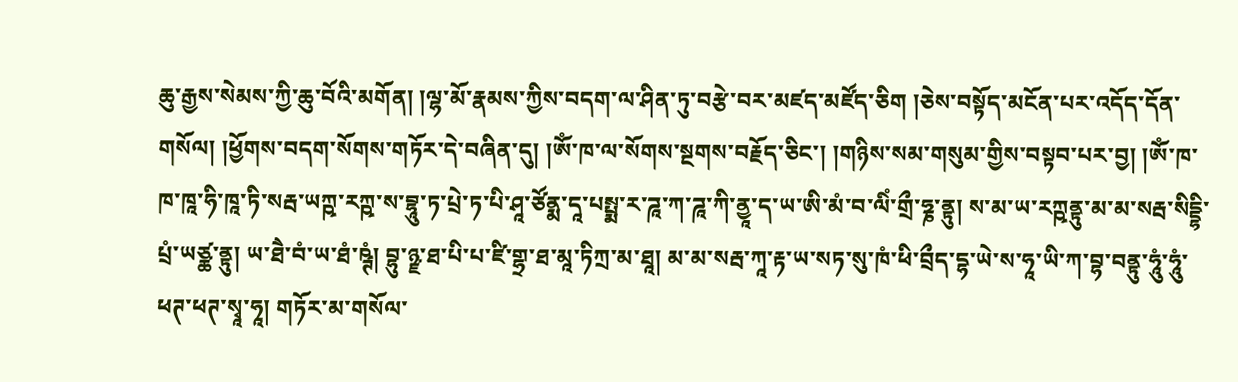ཆུ་རྒྱས་སེམས་ཀྱི་ཆུ་བོའི་མགོན། །ལྷ་མོ་རྣམས་ཀྱིས་བདག་ལ་ཤིན་ཏུ་བརྩེ་བར་མཛད་མཛོད་ཅིག །ཅེས་བསྟོད་མངོན་པར་འདོད་དོན་གསོལ། །ཕྱོགས་བདག་སོགས་གཏོར་དེ་བཞིན་དུ། །ཨོཾ་ཁ་ལ་སོགས་སྔགས་བརྗོད་ཅིང་། །གཉིས་སམ་གསུམ་གྱིས་བསྟབ་པར་བྱ། །ཨོཾ་ཁ་ཁ་ཁཱ་ཧི་ཁཱ་ཏི་སརྦ་ཡཀྵ་རཀྵ་ས་བྷཱུ་ཏ་པྲེ་ཏ་པི་ཤཱ་ཙོནྨ་དཱ་པསྤྨ་ར་ཌཱ་ཀ་ཌཱ་ཀི་ནྱཱ་ད་ཡ་ཨི་མཾ་བ་ལིཾ་གྲྀ་ཧྞ་ནྟུ། ས་མ་ཡ་རཀྵནྟུ་མ་མ་སརྦ་སིདྡྷི་པྲཾ་ཡཙྪ་ནྟུ། ཡ་ཐཻ་བཾ་ཡ་ཐཾ་ཥྚཾ། བྷུ་ཉྫ་ཐ་པི་པ་ཛི་གྷྲ་ཐ་མཱ་ཏིཀྲ་མ་ཐཱ། མ་མ་སརྦ་ཀཱ་རྟ་ཡ་སཏ་སུ་ཁཾ་ཕི་བྲྀད་དྷ་ཡེ་ས་ཧཱ་ཡི་ཀ་བྷ་བནྟུ་ཧཱུཾ་ཧཱུཾ་ཕཊ་ཕཊ་སྭཱ་ཧཱ། གཏོར་མ་གསོལ་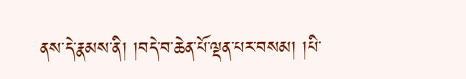ནས་དེ་རྣམས་ནི། །བདེ་བ་ཆེན་པོ་ལྡན་པར་བསམ། །པི་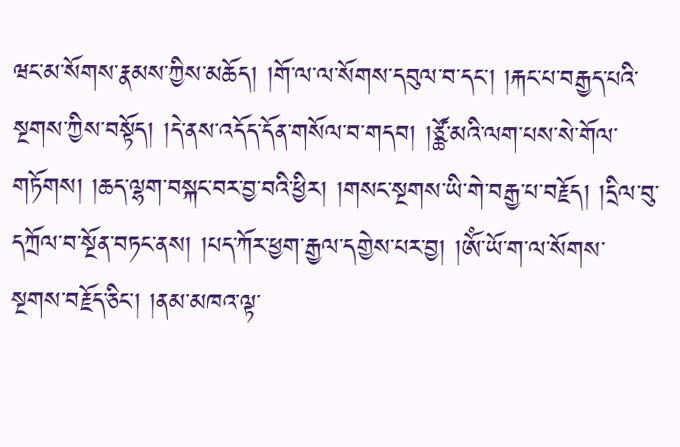ཝང་མ་སོགས་རྣམས་ཀྱིས་མཆོད། །གོ་ལ་ལ་སོགས་དབུལ་བ་དང་། །རྐང་པ་བརྒྱད་པའི་སྔགས་ཀྱིས་བསྟོད། །དེ་ནས་འདོད་དོན་གསོལ་བ་གདབ། །ཙྪོ་མའི་ལག་པས་སེ་གོལ་གཏོགས། །ཆད་ལྷག་བསྐང་བར་བྱ་བའི་ཕྱིར། །གསང་སྔགས་ཡི་གེ་བརྒྱ་པ་བརྗོད། །དྲིལ་བུ་དཀྲོལ་བ་སྔོན་བཏང་ནས། །པད་ཀོར་ཕྱག་རྒྱལ་དགྱེས་པར་བྱ། །ཨོཾ་ཡོ་ག་ལ་སོགས་སྔགས་བརྗོད་ཅིང་། །ནམ་མཁའ་ལྟ་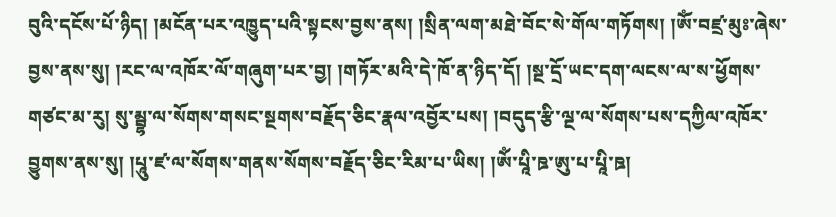བུའི་དངོས་པོ་ཉིད། །མངོན་པར་འཁྱུད་པའི་སྟངས་བྱས་ནས། །སྲིན་ལག་མཐེ་བོང་སེ་གོལ་གཏོགས། །ཨོཾ་བཛྲ་མུཿ་ཞེས་བྱས་ནས་སུ། །རང་ལ་འཁོར་ལོ་གཞུག་པར་བྱ། །གཏོར་མའི་དེ་ཁོ་ན་ཉིད་དོ། །སྔ་དྲོ་ཡང་དག་ལངས་ལ་ས་ཕྱོགས་གཙང་མ་རུ། སུ་མྦྷ་ལ་སོགས་གསང་སྔགས་བརྗོད་ཅིང་རྣལ་འབྱོར་པས། །བདུད་རྩི་ལྔ་ལ་སོགས་པས་དཀྱིལ་འཁོར་བྱུགས་ནས་སུ། །པཱུ་ཛ་ལ་སོགས་གནས་སོགས་བརྗོད་ཅིང་རིམ་པ་ཡིས། །ཨོཾ་པཱི་ཋ་ཨུ་པ་པཱི་ཋ།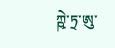ཀྵེ་ཏྲ་ཨུ་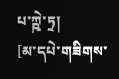པ་ཀྵེ་ཏྲ།
[མ་དཔེ་གཟིགས་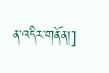ན་འདིར་གནོན།]